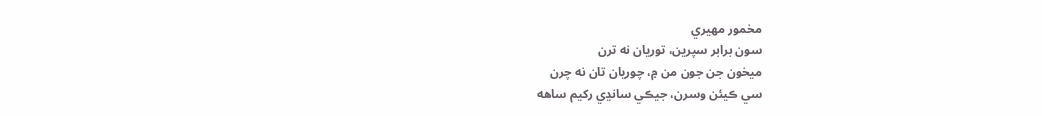مخمور مهيري
سون برابر سپرين، توريان نه ترن
ميخون جن جون من ۾، چوريان تان نه چرن
سي ڪيئن وسرن، جيڪي سانڍي رکيم ساهه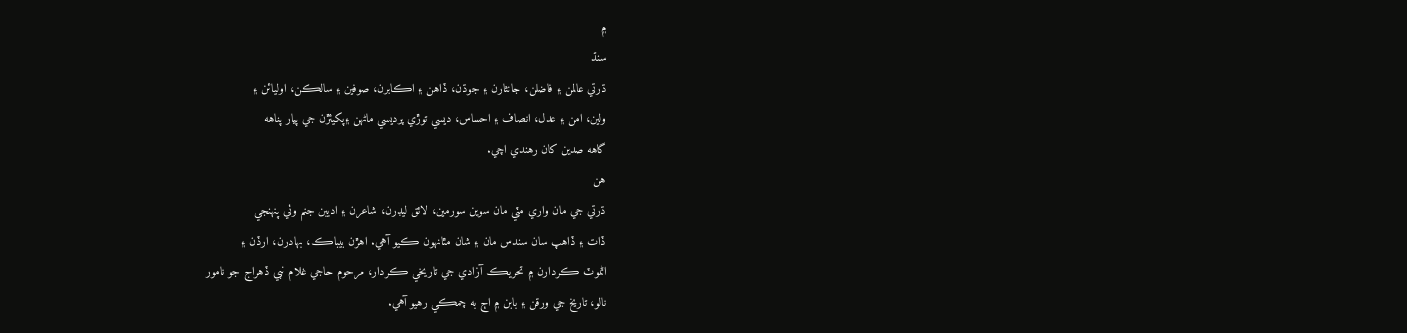۾
سنڌ
ڌرتي عالمن ۽ فاضلن، جانثارن ۽ جوڌن، ڏاهن ۽ اڪابرن، صوفين ۽ سالڪن، اوليائن ۽
ولين، امن ۽ عدل، انصاف ۽ احساس، ديسي توڙي پرديسي ماڻهن ۽پکيئڙن جي پيار پناهه
گاهه صدين کان رهندي اچي.
هن
ڌرتي جي مان واري مٽي مان سوين سورمين، لائق ليڊرن، شاعرن ۽ اديبن جنم وٺي پنهنجي
ڏات ۽ ڏاهپ سان سندس مان ۽ شان مٿانهون ڪيو آهي. اهڙن بيباڪ، بهادرن، ارڏن ۽
اڻموٽ ڪردارن ۾ تحريڪ آزادي جي تاريخي ڪردار، مرحوم حاجي غلام نبي ڏهراج جو نامور
نالو، تاريخ جي ورقن ۽ بابن ۾ اڄ به چمڪي رهيو آهي.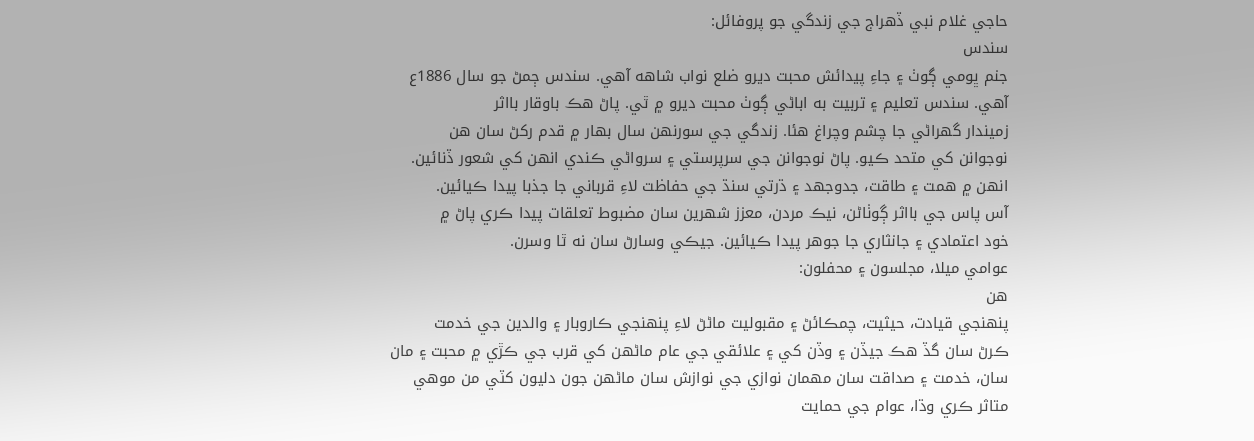حاجي غلام نبي ڏهراج جي زندگي جو پروفائل:
سندس
جنم ڀومي ڳوٺ ۽ جاءِ پيدائش محبت ديرو ضلع نواب شاهه آهي. سندس ڄمڻ جو سال 1886ع
آهي. سندس تعليم ۽ تربيت به اباڻي ڳوٺ محبت ديرو ۾ ٿي. پاڻ هڪ باوقار بااثر
زميندار گهراڻي جا چشم وچراغ هئا. زندگي جي سورنهن سال بهار ۾ قدم رکڻ سان هن
نوجوانن کي متحد ڪيو. پاڻ نوجوانن جي سرپرستي ۽ سرواڻي ڪندي انهن کي شعور ڏنائين.
انهن ۾ همت ۽ طاقت، جدوجهد ۽ ڌرتي سنڌ جي حفاظت لاءِ قرباني جا جذبا پيدا ڪيائين.
آس پاس جي بااثر ڳوٺاڻن، نيڪ مردن، معزز شهرين سان مضبوط تعلقات پيدا ڪري پاڻ ۾
خود اعتمادي ۽ جانثاري جا جوهر پيدا ڪيائين. جيڪي وسارڻ سان نه ٿا وسرن.
عوامي ميلا، مجلسون ۽ محفلون:
هن
پنهنجي قيادت، حيثيت، چمڪائڻ ۽ مقبوليت ماڻڻ لاءِ پنهنجي ڪاروبار ۽ والدين جي خدمت
ڪرڻ سان گڏ هڪ جيڏن ۽ وڏن کي ۽ علائقي جي عام ماڻهن کي قرب جي ڪڙي ۾ محبت ۽ مان
سان، خدمت ۽ صداقت سان مهمان نوازي جي نوازش سان ماڻهن جون دليون کٽي من موهي
متاثر ڪري وڌا، عوام جي حمايت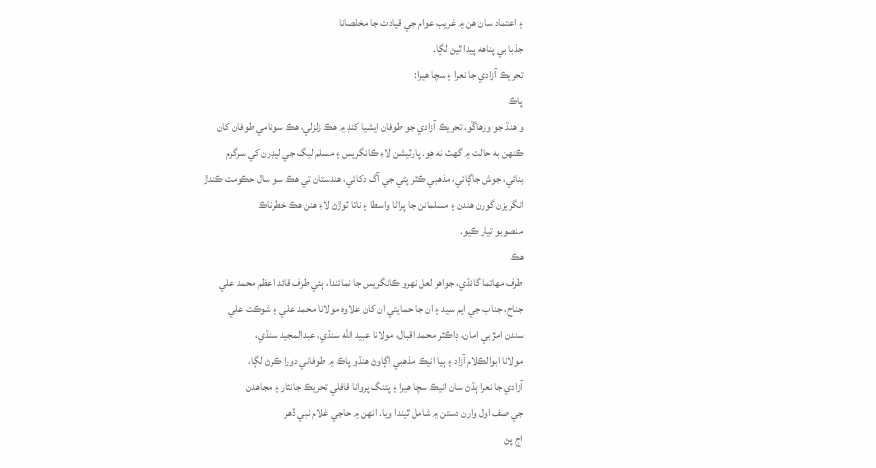۽ اعتماد سان هن ۾ غريب عوام جي قيادت جا مخلصانا
جذبا بي پناهه پيدا ٿيڻ لڳا.
تحريڪ آزادي جا نعرا ۽ سچا هيرا:
پاڪ
و هنڌ جو ورهاڱو، تحريڪ آزادي جو طوفان ايشيا کنڊ ۾ هڪ زلزلي، هڪ سونامي طوفان کان
ڪنهن به حالت ۾ گهٽ نه هو. پارٽيشن لاءِ ڪانگريس ۽ مسلم ليگ جي ليڊرن کي سرگرم
بنائي، جوش جاڳائي، مذهبي ڪٽر پڻي جي آگ دکائي، هندستان تي هڪ سو سال حڪومت ڪندڙ
انگريزن گورن هندن ۽ مسلمانن جا پراڻا واسطا ۽ ناتا ٽوڙڻ لاءِ هنن هڪ خطرناڪ
منصوبو تيار ڪيو.
هڪ
طرف مهاتما گانڌي، جواهر لعل نهرو ڪانگريس جا نمائندا، ٻئي طرف قائد اعظم محمد علي
جناح، جناب جي ايم سيد ۽ ان جا حمايتي ان کان علاوه مولانا محمد علي ۽ شوڪت علي
سندن امڙ بي امان، ڊاڪٽر محمد اقبال، مولانا عبيد الله سنڌي، عبدالمجيد سنڌي،
مولانا ابوالڪلام آزاد ۽ ٻيا انيڪ مذهبي اڳاوڻ هنڌو پاڪ ۾ طوفاني دورا ڪرڻ لڳا،
آزادي جا نعرا ٻڌڻ سان انيڪ سچا هيرا ۽ پتنگ پروانا قافلي تحريڪ جانثار ۽ مجاهدن
جي صف اول وارن دستن ۾ شامل ٿيندا ويا. انهن ۾ حاجي غلام نبي ڏهر
اج پڻ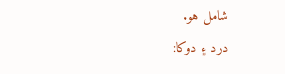شامل هو.
درد ۽ دوکا: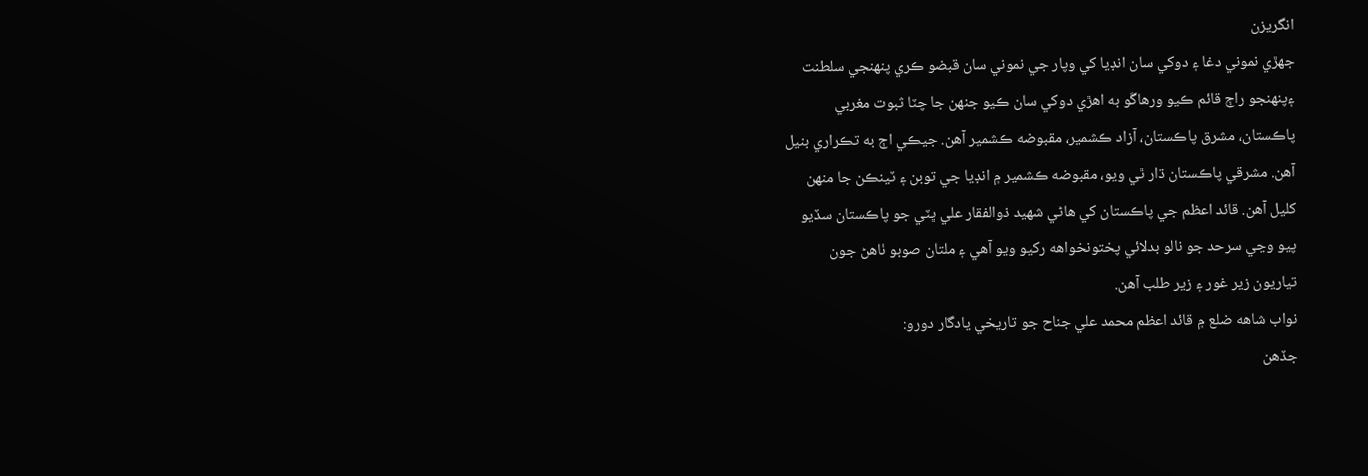انگريزن
جهڙي نموني دغا ۽ دوکي سان انڊيا کي وپار جي نموني سان قبضو ڪري پنهنجي سلطنت
۽پنهنجو راڄ قائم ڪيو ورهاڱو به اهڙي دوکي سان ڪيو جنهن جا چٽا ثبوت مغربي
پاڪستان، مشرق پاڪستان، آزاد ڪشمير، مقبوضه ڪشمير آهن. جيڪي اڄ به تڪراري بنيل
آهن. مشرقي پاڪستان ڌار ٿي ويو، مقبوضه ڪشمير ۾ انڊيا جي توبن ۽ ٽينڪن جا منهن
کليل آهن. قائد اعظم جي پاڪستان کي هاڻي شهيد ذوالفقار علي ڀٽي جو پاڪستان سڏيو
پيو وڃي سرحد جو نالو بدلائي پختونخواهه رکيو ويو آهي ۽ ملتان صوبو ٺاهڻ جون
تياريون زير غور ۽ زير طلب آهن.
نواب شاهه ضلع ۾ قائد اعظم محمد علي جناح جو تاريخي يادگار دورو:
جڏهن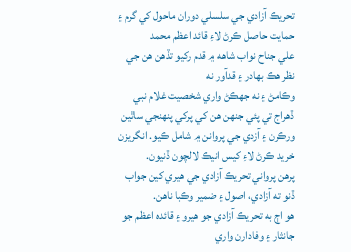تحريڪ آزادي جي سلسلي دوران ماحول کي گرم ۽ حمايت حاصل ڪرڻ لاءِ قائد اعظم محمد
علي جناح نواب شاهه ۾ قدم رکيو تڏهن هن جي نظر هڪ بهادر ۽ قدآور نه
وڪامڻ ۽ نه جهڪڻ واري شخصيت غلام نبي ڏهراج تي پئي جنهن هن کي پرکي پنهنجي ساٿين
ورڪرن ۽ آزدي جي پروانن ۾ شامل ڪيو. انگريزن خريد ڪرڻ لاءِ کيس انيڪ لالچون ڏنيون.
پرهن پرواني تحريڪ آزادي جي هيري کين جواب ڏنو ته آزادي، اصول ۽ ضمير وڪبا ناهن.
هو اڄ به تحريڪ آزادي جو هيرو ۽ قائده اعظم جو جانثار ۽ وفادارن واري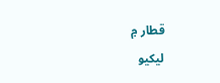قطار ۾
ليکيو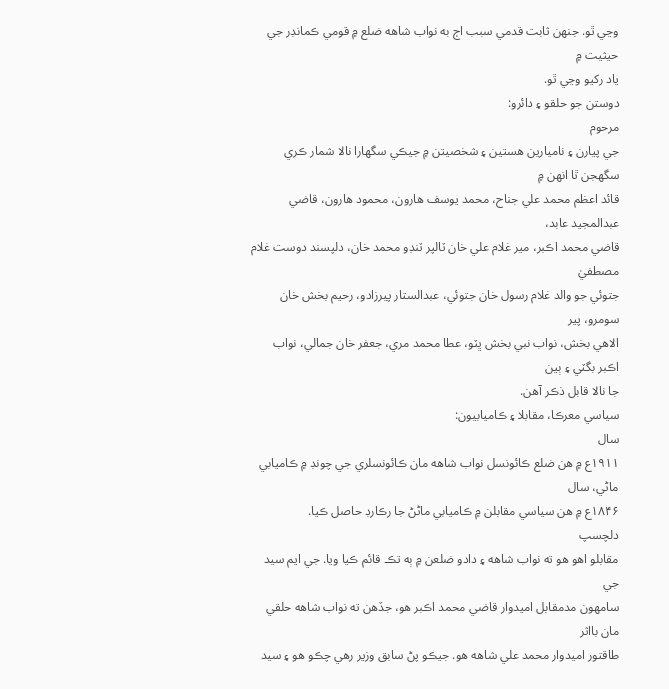وڃي ٿو. جنهن ثابت قدمي سبب اڄ به نواب شاهه ضلع ۾ قومي ڪمانڊر جي حيثيت ۾
ياد رکيو وڃي ٿو.
دوستن جو حلقو ۽ دائرو:
مرحوم
جي پيارن ۽ ناميارين هستين ۽ شخصيتن ۾ جيڪي سگهارا نالا شمار ڪري سگهجن ٿا انهن ۾
قائد اعظم محمد علي جناح، محمد يوسف هارون، محمود هارون، قاضي عبدالمجيد عابد،
قاضي محمد اڪبر، مير غلام علي خان ٽالپر ٽنڊو محمد خان، دلپسند دوست غلام مصطفيٰ
جتوئي جو والد غلام رسول خان جتوئي، عبدالستار پيرزادو، رحيم بخش خان سومرو، پير
الاهي بخش، نواب نبي بخش ڀٽو، عطا محمد مري، جعفر خان جمالي، نواب اڪبر بگٽي ۽ ٻين
جا نالا قابل ذڪر آهن.
سياسي معرڪا، مقابلا ۽ ڪاميابيون:
سال
۱۹۱۱ع ۾ هن ضلع ڪائونسل نواب شاهه مان ڪائونسلري جي چونڊ ۾ ڪاميابي ماڻي، سال
۱۸۴۶ع ۾ هن سياسي مقابلن ۾ ڪاميابي ماڻڻ جا رڪارڊ حاصل ڪيا.
دلچسپ
مقابلو اهو هو ته نواب شاهه ۽ دادو ضلعن ۾ ٻه تڪ قائم ڪيا ويا. جي ايم سيد جي
سامهون مدمقابل اميدوار قاضي محمد اڪبر هو، جڏهن ته نواب شاهه حلقي مان بااثر
طاقتور اميدوار محمد علي شاهه هو. جيڪو پڻ سابق وزير رهي چڪو هو ۽ سيد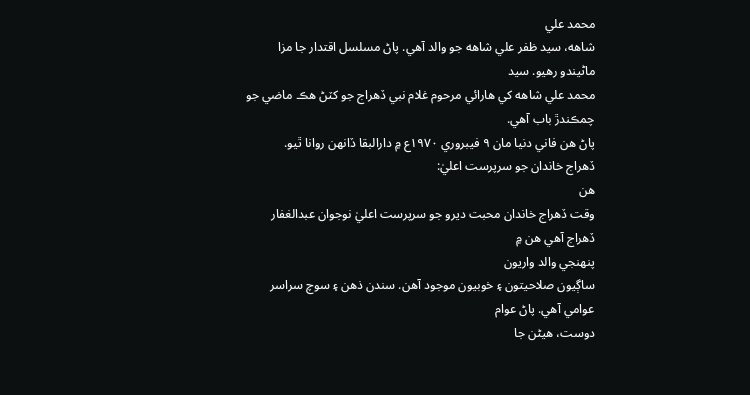محمد علي
شاهه، سيد ظفر علي شاهه جو والد آهي. پاڻ مسلسل اقتدار جا مزا ماڻيندو رهيو. سيد
محمد علي شاهه کي هارائي مرحوم غلام نبي ڏهراج جو کٽڻ هڪ ماضي جو چمڪندڙ باب آهي.
پاڻ هن فاني دنيا مان ۹ فيبروري ۱۹۷۰ع ۾ دارالبقا ڏانهن روانا ٿيو.
ڏهراج خاندان جو سرپرست اعليٰ:
هن
وقت ڏهراج خاندان محبت ديرو جو سرپرست اعليٰ نوجوان عبدالغفار ڏهراج آهي هن ۾
پنهنجي والد واريون
ساڳيون صلاحيتون ۽ خوبيون موجود آهن. سندن ذهن ۽ سوچ سراسر عوامي آهي. پاڻ عوام
دوست، هيڻن جا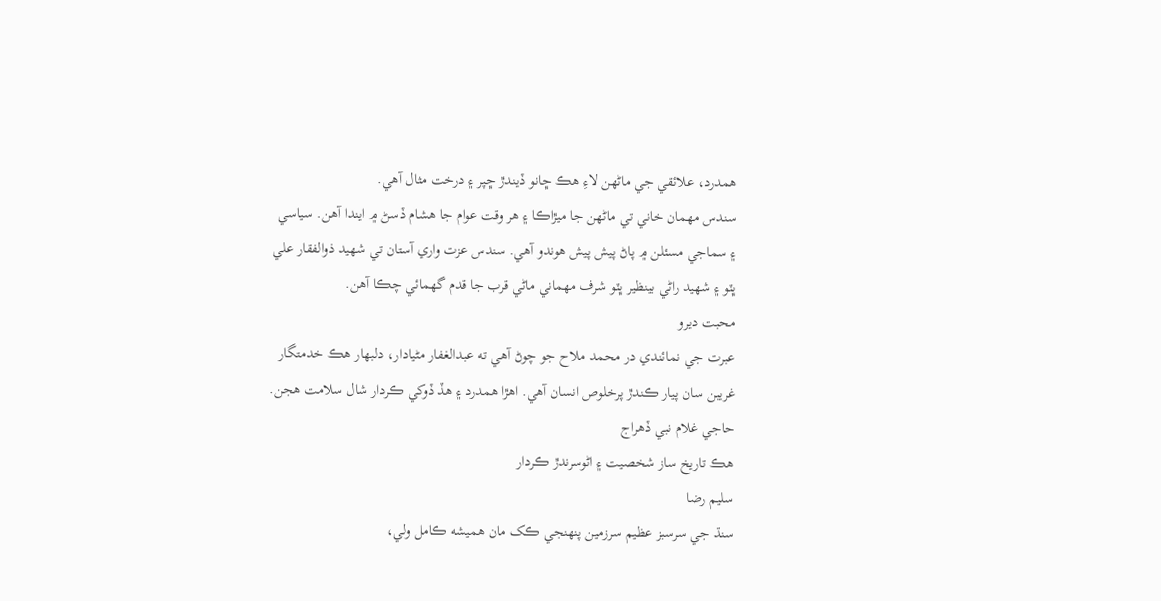همدرد، علائقي جي ماڻهن لاءِ هڪ ڇانو ڏيندڙ ڇپر ۽ درخت مثال آهي.
سندس مهمان خاني تي ماڻهن جا ميڙاڪا ۽ هر وقت عوام جا هشام ڏسڻ ۾ ايندا آهن. سياسي
۽ سماجي مسئلن ۾ پاڻ پيش پيش هوندو آهي. سندس عزت واري آستان تي شهيد ذوالفقار علي
ڀٽو ۽ شهيد راڻي بينظير ڀٽو شرف مهماني ماڻي قرب جا قدم گهمائي چڪا آهن.
محبت ديرو
عبرت جي نمائندي در محمد ملاح جو چوڻ آهي ته عبدالغفار مڻيادار، دلبهار هڪ خدمتگار
غريبن سان پيار ڪندڙ پرخلوص انسان آهي. اهڙا همدرد ۽ هڏ ڏوکي ڪردار شال سلامت هجن.
حاجي غلام نبي ڏھراج
هڪ تاريخ ساز شخصيت ۽ اڻوسرندڙ ڪردار
سليم رضا
سنڌ جي سرسبز عظيم سرزمين پنهنجي ڪک مان هميشه ڪامل ولي،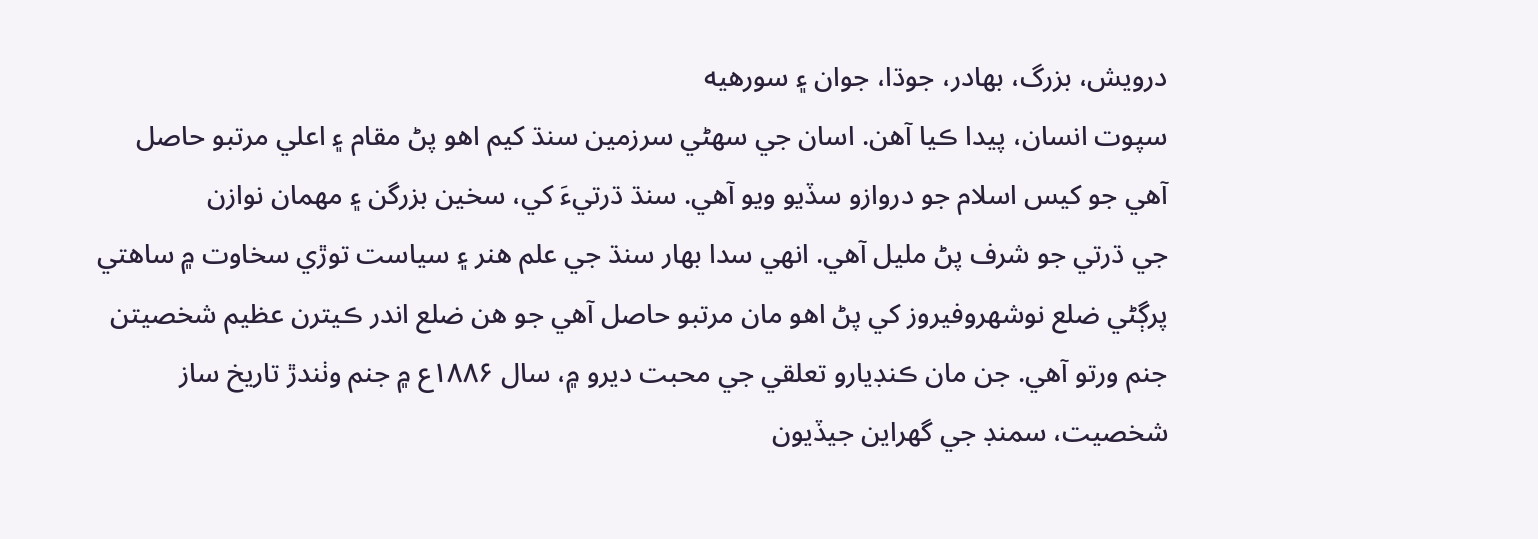درويش، بزرگ، بهادر، جوڌا، جوان ۽ سورهيه
سپوت انسان، پيدا ڪيا آهن. اسان جي سهڻي سرزمين سنڌ کيم اهو پڻ مقام ۽ اعلي مرتبو حاصل
آهي جو کيس اسلام جو دروازو سڏيو ويو آهي. سنڌ ڌرتيءَ کي، سخين بزرگن ۽ مهمان نوازن
جي ڌرتي جو شرف پڻ مليل آهي. انهي سدا بهار سنڌ جي علم هنر ۽ سياست توڙي سخاوت ۾ ساهتي
پرڳڻي ضلع نوشهروفيروز کي پڻ اهو مان مرتبو حاصل آهي جو هن ضلع اندر ڪيترن عظيم شخصيتن
جنم ورتو آهي. جن مان ڪنڊيارو تعلقي جي محبت ديرو ۾، سال ۱۸۸۶ع ۾ جنم وٺندڙ تاريخ ساز
شخصيت، سمنڊ جي گھراين جيڏيون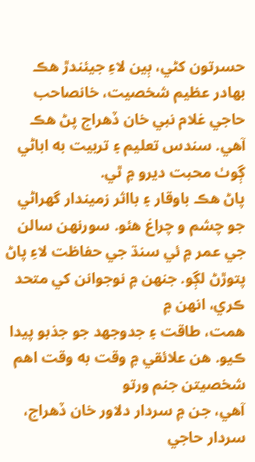حسرتون کڻي، ٻين لاءِ جيئندڙ هڪ بهادر عظيم شخصيت، خانصاحب
حاجي غلام نبي خان ڏهراج پڻ هڪ آهي. سندس تعليم ۽ تربيت به اباڻي ڳوٺ محبت ديرو ۾ ٿي.
پاڻ هڪ باوقار ۽ بااثر زميندار گھراڻي جو چشم و چراغ هئو. سورنهن سالن
جي عمر ۾ ئي سنڌ جي حفاظت لاءِ پاڻ پتوڙڻ لڳو. جنهن ۾ نوجوانن کي متحد ڪري، انهن ۾
همت، طاقت ۽ جدوجهد جو جذبو پيدا ڪيو. هن علائقي ۾ وقت به وقت اهم شخصيتن جنم ورتو
آهي، جن ۾ سردار دلاور خان ڏهراج، سردار حاجي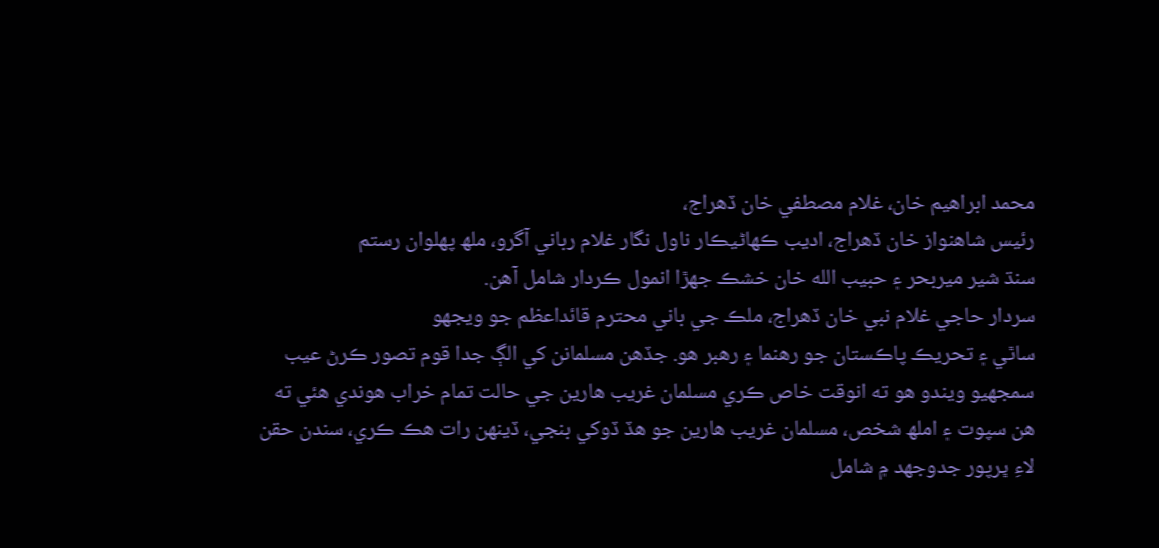محمد ابراهيم خان، غلام مصطفي خان ڏهراج،
رئيس شاهنواز خان ڏهراج، اديب ڪهاڻيڪار ناول نگار غلام رباني آگرو، ملھ پهلوان رستم
سنڌ شير ميربحر ۽ حبيب الله خان خشڪ جهڙا انمول ڪردار شامل آهن.
سردار حاجي غلام نبي خان ڏهراج، ملڪ جي باني محترم قائداعظم جو ويجھو
ساٿي ۽ تحريڪ پاڪستان جو رهنما ۽ رهبر هو. جڏهن مسلمانن کي الڳ جدا قوم تصور ڪرڻ عيب
سمجھيو ويندو هو ته انوقت خاص ڪري مسلمان غريب هارين جي حالت تمام خراب هوندي هئي ته
هن سپوت ۽ املھ شخص، مسلمان غريب هارين جو هڏ ڏوکي بنجي، ڏينهن رات هڪ ڪري، سندن حقن
لاءِ ڀرپور جدوجهد ۾ شامل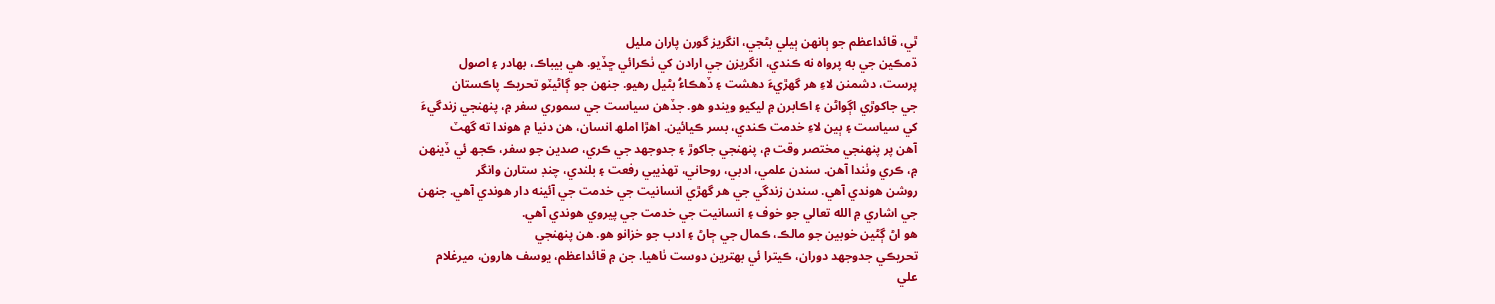ٿي، قائداعظم جو ٻانهن ٻيلي بڻجي، انگريز گورن پاران مليل
ڌمڪين جي به پرواه نه ڪندي، انگريزن جي ارادن کي ٺڪرائي ڇڏيو. هي بيباڪ، بهادر ۽ اصول
پرست، دشمنن لاءِ هر گھڙيءَ دهشت ۽ ڏهڪاءُ بڻيل رهيو. جنهن جو ڳاڻيٽو تحريڪ پاڪستان
جي جاکوڙي اڳواڻن ۽ اڪابرن ۾ ليکيو ويندو هو. جڏهن سياست جي سموري سفر ۾، پنهنجي زندگيءَ
کي سياست ۽ ٻين لاءِ خدمت ڪندي، بسر ڪيائين. اهڙا املھ انسان، هن دنيا ۾ هوندا ته گھٽ
آهن پر پنهنجي مختصر وقت ۾، پنهنجي جاکوڙ ۽ جدوجهد جي ڪري، صدين جو سفر، ڪجھ ئي ڏينهن
۾، ڪري وٺندا آهن. سندن علمي، ادبي، روحاني، تهذيبي رفعت ۽ بلندي، چنڊ ستارن وانگر
روشن هوندي آھي. سندن زندگي جي هر گھڙي انسانيت جي خدمت جي آئينه دار هوندي آھي. جنهن
جي اشاري ۾ الله تعالي جو خوف ۽ انسانيت جي خدمت جي پيروي هوندي آھي.
ھو اڻ ڳڻين خوبين جو مالڪ، ڪمال جي ڄاڻ ۽ ادب جو خزانو هو. هن پنهنجي
تحريڪي جدوجهد دوران، ڪيترا ئي بهترين دوست ٺاهيا. جن ۾ قائداعظم، يوسف هارون، ميرغلام
علي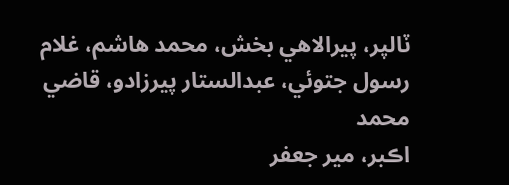ٽالپر، پيرالاهي بخش، محمد هاشم، غلام رسول جتوئي، عبدالستار پيرزادو، قاضي محمد
اڪبر، مير جعفر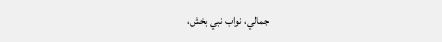جمالي، نواب نبي بخش،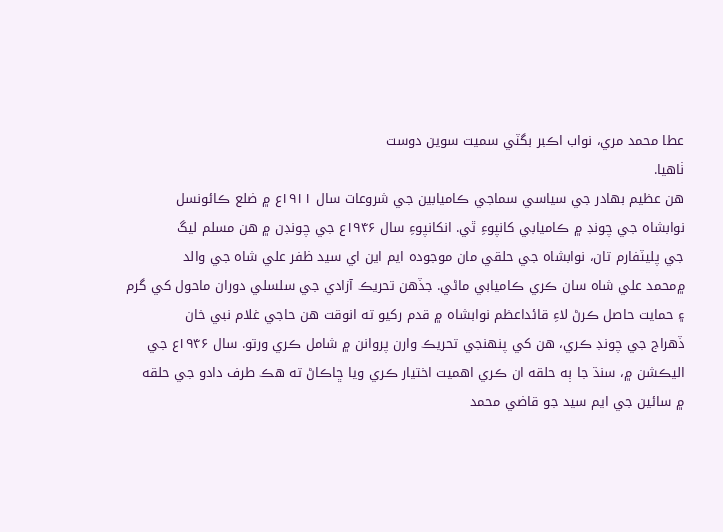عطا محمد مري، نواب اڪبر بگٽي سميت سوين دوست
ٺاهيا.
هن عظيم بهادر جي سياسي سماجي ڪاميابين جي شروعات سال ۱۹۱۱ع ۾ ضلع ڪائونسل
نوابشاه جي چونڊ ۾ ڪاميابي کانپوءِ ٿي. انکانپوءِ سال ۱۹۴۶ع جي چونڊن ۾ هن مسلم ليگ
جي پليٽفارم تان، نوابشاه جي حلقي مان موجوده ايم اين اي سيد ظفر علي شاه جي والد
۾محمد علي شاه سان ڪري ڪاميابي ماڻي. جڏهن تحريڪ آزادي جي سلسلي دوران ماحول کي گرم
۽ حمايت حاصل ڪرڻ لاءِ قائداعظم نوابشاه ۾ قدم رکيو ته انوقت هن حاجي غلام نبي خان
ڏهراج جي چونڊ ڪري، هن کي پنهنجي تحريڪ وارن پروانن ۾ شامل ڪري ورتو. سال ۱۹۴۶ع جي
اليڪشن ۾، سنڌ جا ٻه حلقه ان ڪري اهميت اختيار ڪري ويا ڇاڪاڻ ته هڪ طرف دادو جي حلقه
۾ سائين جي ايم سيد جو قاضي محمد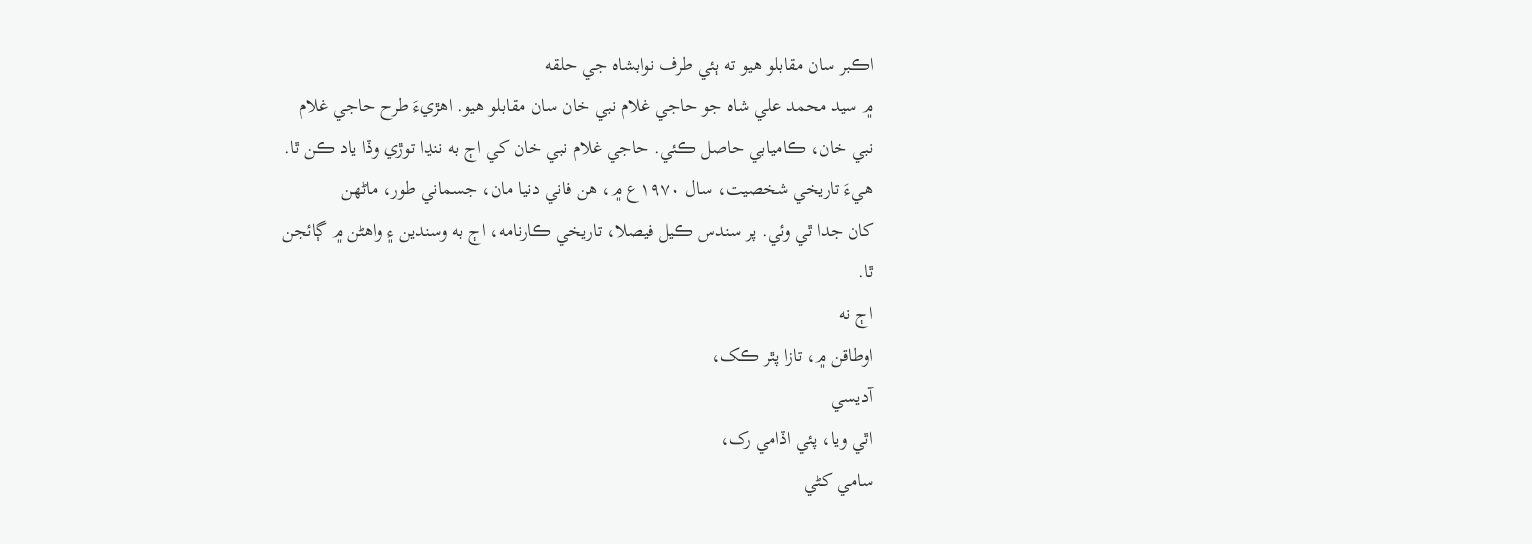اڪبر سان مقابلو هيو ته ٻئي طرف نوابشاه جي حلقه
۾ سيد محمد علي شاه جو حاجي غلام نبي خان سان مقابلو هيو. اهڙيءَ طرح حاجي غلام
نبي خان، ڪاميابي حاصل ڪئي. حاجي غلام نبي خان کي اڄ به ننڍا توڙي وڏا ياد ڪن ٿا.
هيءَ تاريخي شخصيت، سال ۱۹۷۰ع ۾، هن فاني دنيا مان، جسماني طور، ماڻهن
کان جدا ٿي وئي. پر سندس ڪيل فيصلا، تاريخي ڪارنامه، اڄ به وسندين ۽ واهڻن ۾ ڳائجن
ٿا.
اڄ نه
اوطاقن ۾، تازا پٿر ڪک،
آديسي
اٿي ويا، پئي اڏامي رک،
سامي کڻي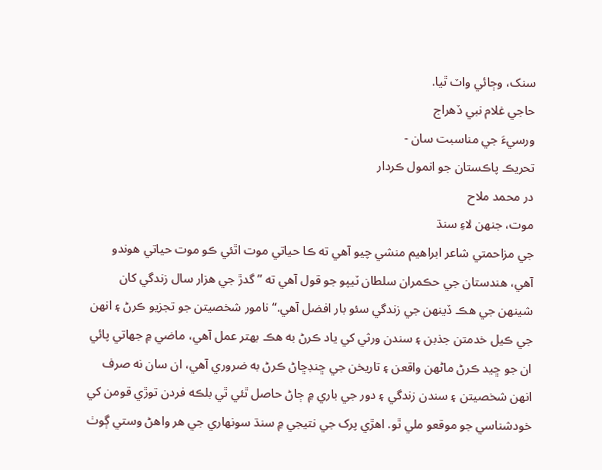سنک، وڄائي واٽ ٿيا.
حاجي غلام نبي ڏهراج
ورسيءَ جي مناسبت سان -
تحريڪ پاڪستان جو انمول ڪردار
در محمد ملاح
موت، جنهن لاءِ سنڌ
جي مزاحمتي شاعر ابراهيم منشي چيو آهي ته ڪا حياتي موت اٿئي ڪو موت حياتي هوندو
آهي، هندستان جي حڪمران سلطان ٽيپو جو قول آهي ته ”گدڙ جي هزار سال زندگي کان
شينهن جي هڪ ڏينهن جي زندگي سئو بار افضل آهي.“ نامور شخصيتن جو تجزيو ڪرڻ ۽ انهن
جي ڪيل خدمتن جذبن ۽ سندن ورثي کي ياد ڪرڻ به هڪ بهتر عمل آهي، ماضي ۾ جھاتي پائي
ان جو ڇيد ڪرڻ ماڻهن واقعن ۽ تاريخن جي ڇنڊڇاڻ ڪرڻ به ضروري آهي، ان سان نه صرف
انهن شخصيتن ۽ سندن زندگي ۽ دور جي باري ۾ ڄاڻ حاصل ٿئي ٿي بلڪه فردن توڙي قومن کي
خودشناسي جو موقعو ملي ٿو. اهڙي پرک جي نتيجي ۾ سنڌ سونهاري جي هر واهڻ وستي ڳوٺ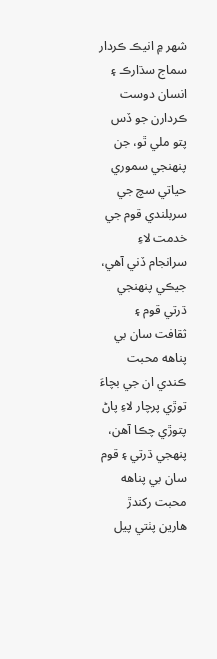شهر ۾ انيڪ ڪردار سماج سڌارڪ ۽ انسان دوست ڪردارن جو ڏس پتو ملي ٿو، جن پنهنجي سموري
حياتي سچ جي سربلندي قوم جي خدمت لاءِ سرانجام ڏني آهي، جيڪي پنهنجي ڌرتي قوم ۽
ثقافت سان بي پناهه محبت ڪندي ان جي بچاءَ توڙي پرچار لاءِ پاڻ پتوڙي چڪا آهن،
پنهجي ڌرتي ۽ قوم سان بي پناهه محبت رکندڙ هارين پٺتي پيل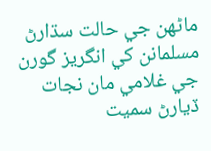ماڻهن جي حالت سڌارڻ
مسلمانن کي انگريز گورن جي غلامي مان نجات ڏيارڻ سميت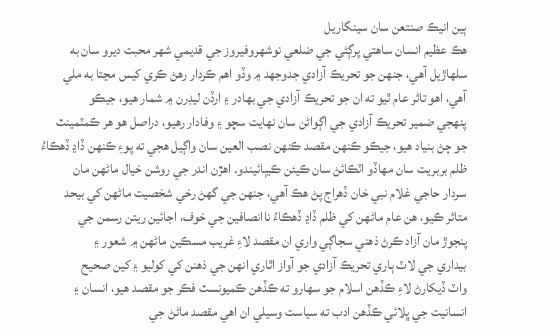ٻين انيڪ صنتعن سان سينگاريل
هڪ عظيم انسان ساهتي پرڳڻي جي ضلعي نوشهروفيروز جي قديمي شهر محبت ديرو سان به
سلهاڙيل آهي، جنهن جو تحريڪ آزادي جدوجهد ۾ وڏو اهم ڪردار رهڻ ڪري کيس مڃتا به ملي
آهي، اهو تاثر عام ٿيو ته ان جو تحريڪ آزادي جي بهادر ۽ ارڏن ليڊرن ۾ شمار هيو، جيڪو
پنهجي ضمير تحريڪ آزادي جي اڳواڻن سان نهايت سچو ۽ وفادار رهيو، دراصل هو هر ڪمٽمينٽ
جو ڄڻ بنياد هيو، جيڪو ڪنهن مقصد ڪنهن نصب العين سان واڳيل هجي ته پوءِ ڪنهن ڏاڍ ڏهڪاءُ
ظلم بربريت سان مهاڏو اٽڪائڻ سان ڪيئن ڪيٻائيندو. اهڙن اندر جي روشن خيال ماڻهن مان
سردار حاجي غلام نبي خان ڏهراج پڻ هڪ آهي، جنهن جي گھڻ رخي شخصيت ماڻهن کي بيحد
متاثر ڪيو، هن عام ماڻهن کي ظلم ڏاڍ ڏهڪاءُ ناانصافين جي خوف، اجائين ريتن رسمن جي
پنجوڙ مان آزاد ڪرڻ ذهني سجاڳي واري ان مقصد لاءِ غريب مسڪين ماڻهن ۾ شعور ۽
بيداري جي لاٽ ٻاري تحريڪ آزادي جو آواز اٿاري انهن جي ذهنن کي کوليو ۽ کين صحيح
واٽ ڏيکارڻ لاءِ ڪڏهن اسلام جو سهارو ته ڪڏهن ڪميونسٽ فڪر جو مقصد هيو، انسان ۽
انسانيت جي ڀلائي ڪڏهن ادب ته سياست وسيلي ان اهي مقصد ماڻڻ جي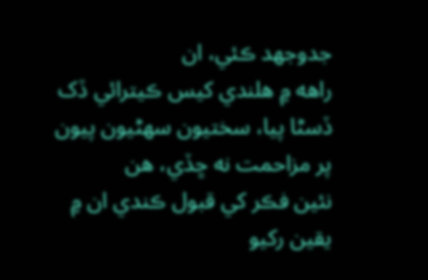جدوجهد ڪئي، ان
راهه ۾ هلندي کيس ڪيترائي ڏک ڏسڻا پيا، سختيون سهڻيون پيون پر مزاحمت نه ڇڏي، هن
نئين فڪر کي قبول ڪندي ان ۾ يقين رکيو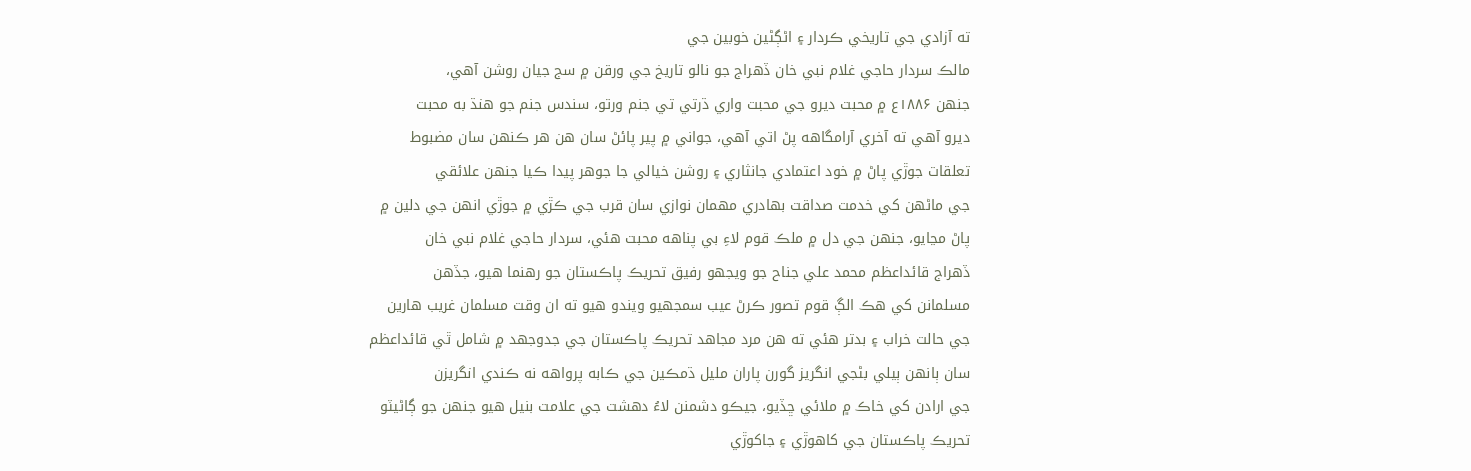ته آزادي جي تاريخي ڪردار ۽ اڻڳڻين خوبين جي
مالڪ سردار حاجي غلام نبي خان ڏهراج جو نالو تاريخ جي ورقن ۾ سج جيان روشن آهي،
جنهن ۱۸۸۶ع ۾ محبت ديرو جي محبت واري ڌرتي تي جنم ورتو، سندس جنم جو هنڌ به محبت
ديرو آهي ته آخري آرامگاهه پڻ اتي آهي، جواني ۾ پير پائڻ سان هن هر ڪنهن سان مضبوط
تعلقات جوڙي پاڻ ۾ خود اعتمادي جانثاري ۽ روشن خيالي جا جوهر پيدا ڪيا جنهن علائقي
جي ماڻهن کي خدمت صداقت بهادري مهمان نوازي سان قرب جي ڪڙي ۾ جوڙي انهن جي دلين ۾
پاڻ مڃايو، جنهن جي دل ۾ ملڪ قوم لاءِ بي پناهه محبت هئي، سردار حاجي غلام نبي خان
ڏهراج قائداعظم محمد علي جناح جو ويجھو رفيق تحريڪ پاڪستان جو رهنما هيو، جڏهن
مسلمانن کي هڪ الڳ قوم تصور ڪرڻ عيب سمجھيو ويندو هيو ته ان وقت مسلمان غريب هارين
جي حالت خراب ۽ بدتر هئي ته هن مرد مجاهد تحريڪ پاڪستان جي جدوجهد ۾ شامل ٿي قائداعظم
سان ٻانهن ٻيلي بڻجي انگريز گورن پاران مليل ڌمڪين جي ڪابه پرواهه نه ڪندي انگريزن
جي ارادن کي خاڪ ۾ ملائي ڇڏيو، جيڪو دشمنن لاءُ دهشت جي علامت بنيل هيو جنهن جو ڳاڻيٽو
تحريڪ پاڪستان جي کاهوڙي ۽ جاکوڙي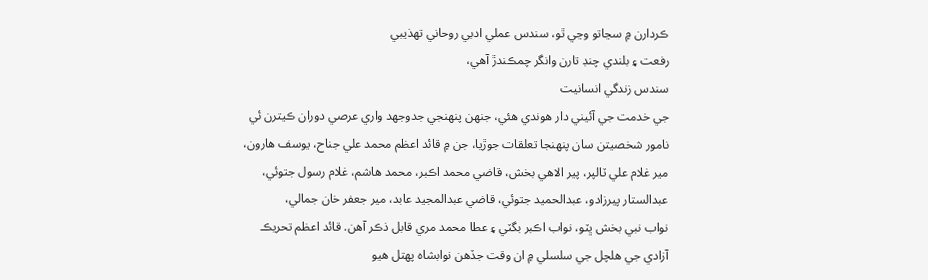ڪردارن ۾ سڃاتو وڃي ٿو، سندس عملي ادبي روحاني تهذيبي
رفعت ۽ بلندي چنڊ تارن وانگر چمڪندڙ آهي،
سندس زندگي انسانيت
جي خدمت جي آئيني دار هوندي هئي، جنهن پنهنجي جدوجهد واري عرصي دوران ڪيترن ئي
نامور شخصيتن سان پنهنجا تعلقات جوڙيا، جن ۾ قائد اعظم محمد علي جناح، يوسف هارون،
مير غلام علي ٽالپر، پير الاهي بخش، قاضي محمد اڪبر، محمد هاشم، غلام رسول جتوئي،
عبدالستار پيرزادو، عبدالحميد جتوئي، قاضي عبدالمجيد عابد، مير جعفر خان جمالي،
نواب نبي بخش ڀٽو، نواب اڪبر بگٽي ۽ عطا محمد مري قابل ذڪر آهن. قائد اعظم تحريڪ
آزادي جي هلچل جي سلسلي ۾ ان وقت جڏهن نوابشاه پهتل هيو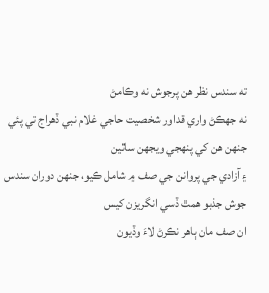ته سندس نظر هن پرجوش نه وڪامڻ
نه جھڪڻ واري قداور شخصيت حاجي غلام نبي ڏهراج تي پئي جنهن هن کي پنهجي ويجھن ساٿين
۽ آزادي جي پروانن جي صف ۾ شامل ڪيو، جنهن دوران سندس جوش جذبو همٿ ڏسي انگريزن کيس
ان صف مان ٻاهر نڪرڻ لاءَ وڏيون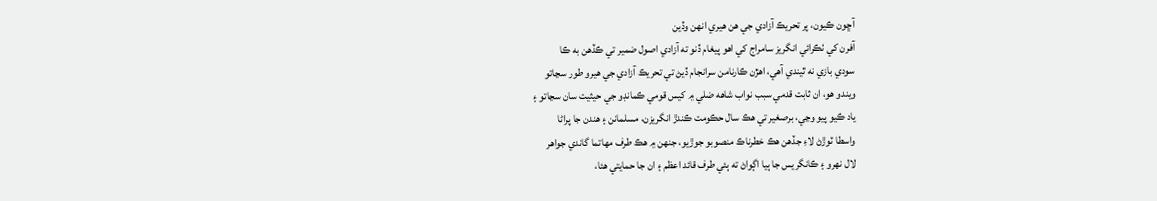آڇون ڪيون، پر تحريڪ آزادي جي هن هيري انهن وڏين
آفرن کي ٺڪرائي انگريز سامراج کي اهو پيغام ڏنو ته آزادي اصول ضمير تي ڪڏهن به ڪا
سودي بازي نه ٿيندي آهي، اهڙن ڪارنامن سرانجام ڏيڻ تي تحريڪ آزادي جي هيرو طور سڃاتو
ويندو هو، ان ثابت قدمي سبب نواب شاهه ضلي ۾ کيس قومي ڪمانڊو جي حيثيت سان سڃاتو ۽
ياد ڪيو پيو وڃي، برصغير تي هڪ سال حڪومت ڪندڙ انگريزن، مسلمانن ۽ هندن جا پراڻا
واسطا ٽوڙڻ لاءِ جڏهن هڪ خطرناڪ منصوبو جوڙيو، جنهن ۾ هڪ طرف مهاتما گاندي جواهر
لال نهرو ۽ ڪانگريس جا ٻيا اڳواڻ ته ٻئي طرف قائد اعظم ۽ ان جا حمايتي هئا،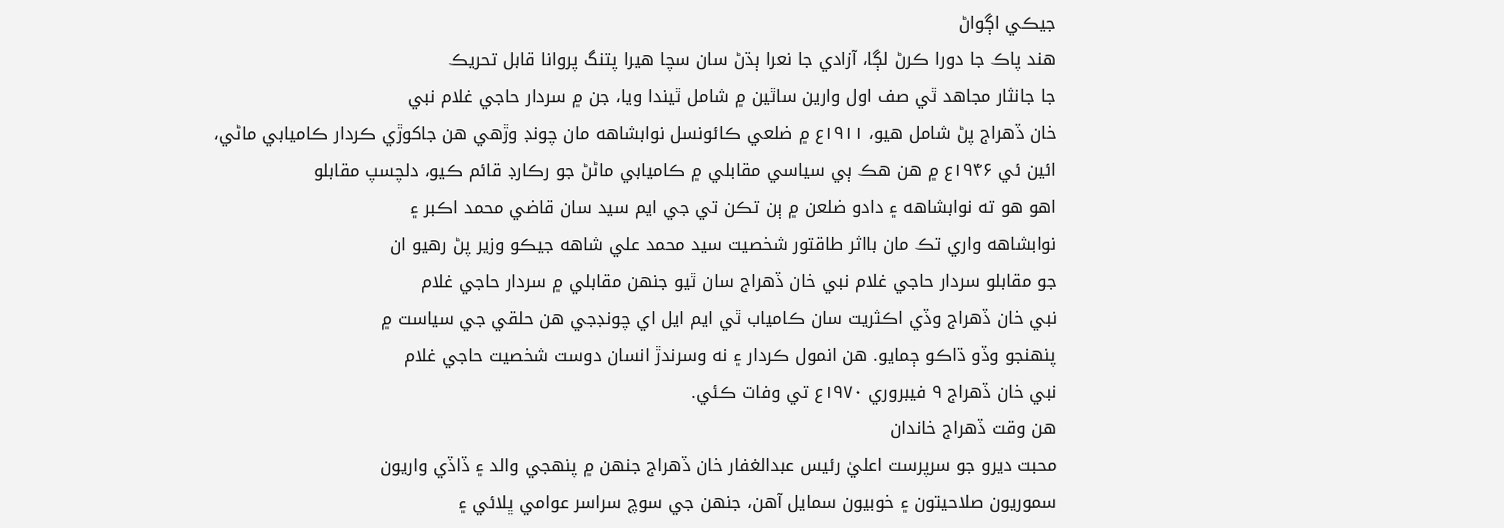جيڪي اڳواڻ
هند پاڪ جا دورا ڪرڻ لڳا، آزادي جا نعرا ٻڌڻ سان سچا هيرا پتنگ پروانا قابل تحريڪ
جا جانثار مجاهد ٿي صف اول وارين ساٿين ۾ شامل ٿيندا ويا، جن ۾ سردار حاجي غلام نبي
خان ڏهراج پڻ شامل هيو، ۱۹۱۱ع ۾ ضلعي ڪائونسل نوابشاهه مان چونڊ وڙهي هن جاکوڙي ڪردار ڪاميابي ماڻي،
ائين ئي ۱۹۴۶ع ۾ هن هڪ ٻي سياسي مقابلي ۾ ڪاميابي ماڻڻ جو رڪارڊ قائم ڪيو، دلچسپ مقابلو
اهو هو ته نوابشاهه ۽ دادو ضلعن ۾ ٻن تڪن تي جي ايم سيد سان قاضي محمد اڪبر ۽
نوابشاهه واري تڪ مان بااثر طاقتور شخصيت سيد محمد علي شاهه جيڪو وزير پڻ رهيو ان
جو مقابلو سردار حاجي غلام نبي خان ڏهراج سان ٿيو جنهن مقابلي ۾ سردار حاجي غلام
نبي خان ڏهراج وڏي اڪثريت سان ڪامياب ٿي ايم ايل اي چونڊجي هن حلقي جي سياست ۾
پنهنجو وڏو ڌاڪو ڄمايو. هن انمول ڪردار ۽ نه وسرندڙ انسان دوست شخصيت حاجي غلام
نبي خان ڏهراج ۹ فيبروري ۱۹۷۰ع تي وفات ڪئي.
هن وقت ڏهراج خاندان
محبت ديرو جو سرپرست اعليٰ رئيس عبدالغفار خان ڏهراج جنهن ۾ پنهجي والد ۽ ڏاڏي واريون
سموريون صلاحيتون ۽ خوبيون سمايل آهن، جنهن جي سوچ سراسر عوامي ڀلائي ۽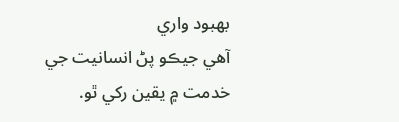بهبود واري
آهي جيڪو پڻ انسانيت جي خدمت ۾ يقين رکي ٿو.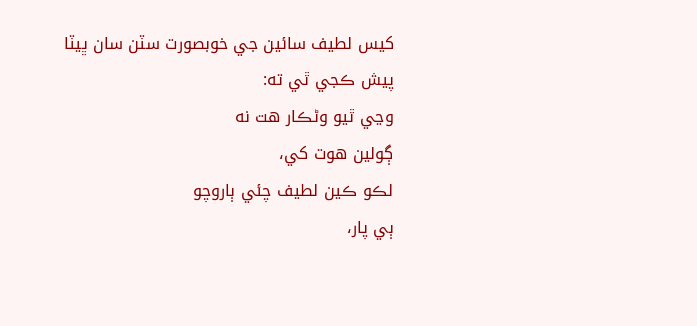کيس لطيف سائين جي خوبصورت سٽن سان ڀيٽا
پيش ڪجي ٿي ته:
وڃي ٿيو وڻڪار هت نه
ڳولين هوت کي،
لڪو ڪين لطيف چئي ٻاروچو
ٻي پار،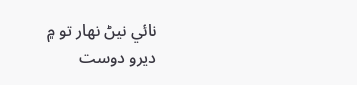نائي نيڻ نهار تو ۾
ديرو دوست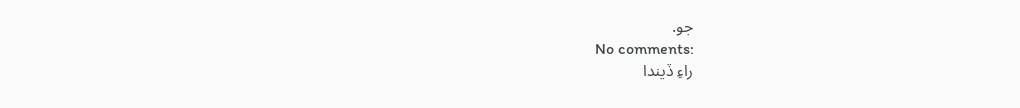جو.
No comments:
راءِ ڏيندا